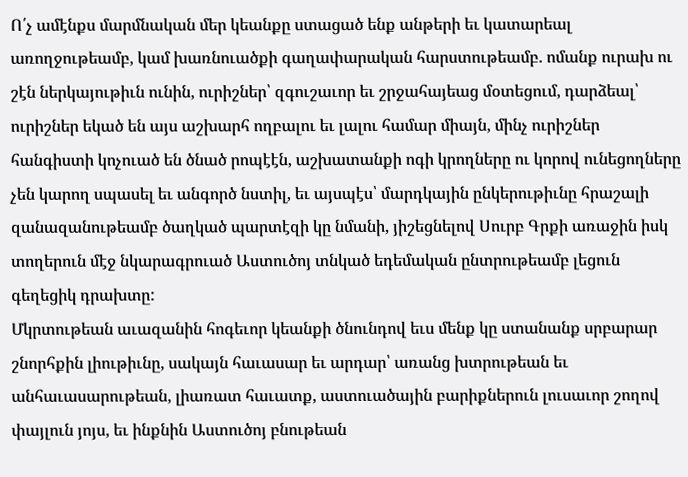Ո՛չ ամէնքս մարմնական մեր կեանքը ստացած ենք անթերի եւ կատարեալ առողջութեամբ, կամ խառնուածքի գաղափարական հարստութեամբ. ոմանք ուրախ ու շէն ներկայութիւն ունին, ուրիշներ՝ զգուշաւոր եւ շրջահայեաց մօտեցում, դարձեալ՝ ուրիշներ եկած են այս աշխարհ ողբալու եւ լալու համար միայն, մինչ ուրիշներ հանգիստի կոչուած են ծնած րոպէէն, աշխատանքի ոգի կրողները ու կորով ունեցողները չեն կարող սպասել եւ անգործ նստիլ, եւ այսպէս՝ մարդկային ընկերութիւնը հրաշալի զանազանութեամբ ծաղկած պարտէզի կը նմանի, յիշեցնելով Սուրբ Գրքի առաջին իսկ տողերուն մէջ նկարագրուած Աստուծոյ տնկած եդեմական ընտրութեամբ լեցուն գեղեցիկ դրախտը:
Մկրտութեան աւազանին հոգեւոր կեանքի ծնունդով եւս մենք կը ստանանք սրբարար շնորհքին լիութիւնը, սակայն հաւասար եւ արդար՝ առանց խտրութեան եւ անհաւասարութեան, լիառատ հաւատք, աստուածային բարիքներուն լուսաւոր շողով փայլուն յոյս, եւ ինքնին Աստուծոյ բնութեան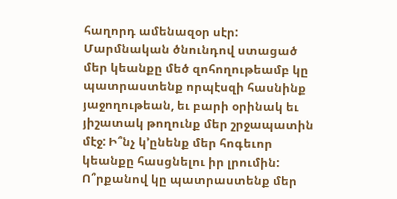հաղորդ ամենազօր սէր:
Մարմնական ծնունդով ստացած մեր կեանքը մեծ զոհողութեամբ կը պատրաստենք որպէսզի հասնինք յաջողութեան, եւ բարի օրինակ եւ յիշատակ թողունք մեր շրջապատին մէջ: Ի՞նչ կ’ընենք մեր հոգեւոր կեանքը հասցնելու իր լրումին: Ո՞րքանով կը պատրաստենք մեր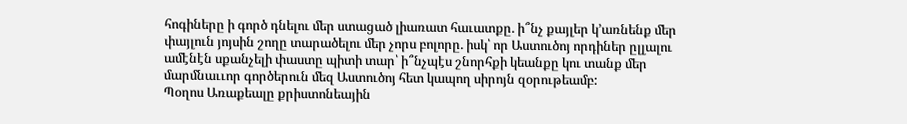հոգիները ի գործ դնելու մեր ստացած լիառատ հաւատքը. ի՞նչ քայլեր կ’առնենք մեր փայլուն յոյսին շողը տարածելու մեր չորս բոլորը. իսկ՝ որ Աստուծոյ որդիներ ըլլալու ամէնէն սքանչելի փաստը պիտի տար՝ ի՞նչպէս շնորհքի կեանքը կու տանք մեր մարմնաււոր գործերուն մեզ Աստուծոյ հետ կապող սիրոյն զօրութեամբ:
Պօղոս Առաքեալը քրիստոնեային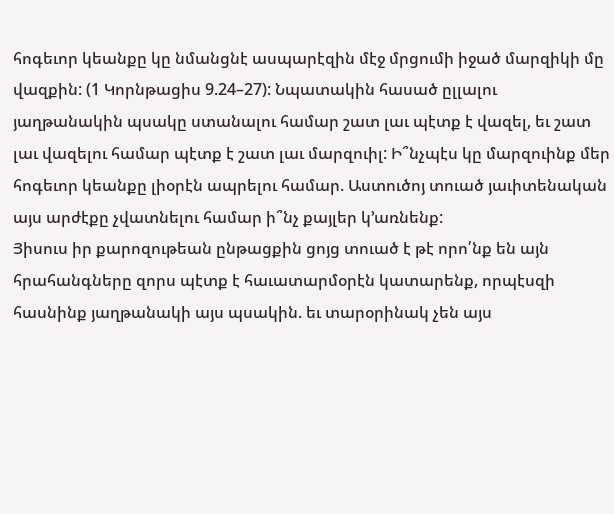հոգեւոր կեանքը կը նմանցնէ ասպարէզին մէջ մրցումի իջած մարզիկի մը վազքին: (1 Կորնթացիս 9.24–27): Նպատակին հասած ըլլալու յաղթանակին պսակը ստանալու համար շատ լաւ պէտք է վազել, եւ շատ լաւ վազելու համար պէտք է շատ լաւ մարզուիլ: Ի՞նչպէս կը մարզուինք մեր հոգեւոր կեանքը լիօրէն ապրելու համար. Աստուծոյ տուած յաւիտենական այս արժէքը չվատնելու համար ի՞նչ քայլեր կ’առնենք:
Յիսուս իր քարոզութեան ընթացքին ցոյց տուած է թէ որո՛նք են այն հրահանգները զորս պէտք է հաւատարմօրէն կատարենք, որպէսզի հասնինք յաղթանակի այս պսակին. եւ տարօրինակ չեն այս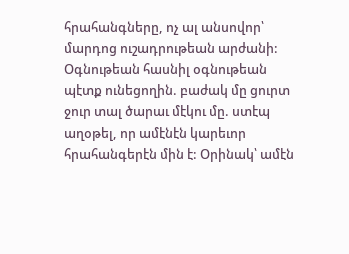հրահանգները, ոչ ալ անսովոր՝ մարդոց ուշադրութեան արժանի:
Օգնութեան հասնիլ օգնութեան պէտք ունեցողին. բաժակ մը ցուրտ ջուր տալ ծարաւ մէկու մը. ստէպ աղօթել, որ ամէնէն կարեւոր հրահանգերէն մին է: Օրինակ՝ ամէն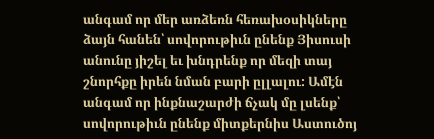անգամ որ մեր առձեռն հեռախօսիկները ձայն հանեն՝ սովորութիւն ընենք Յիսուսի անունը յիշել եւ խնդրենք որ մեզի տայ շնորհքը իրեն նման բարի ըլլալու: Ամէն անգամ որ ինքնաշարժի ճչակ մը լսենք՝ սովորութիւն ընենք միտքերնիս Աստուծոյ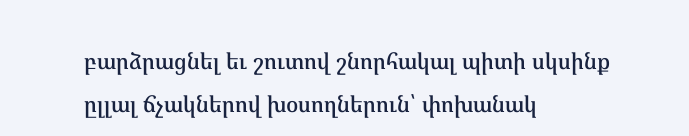բարձրացնել եւ շուտով շնորհակալ պիտի սկսինք ըլլալ ճչակներով խօսողներուն՝ փոխանակ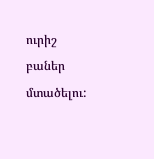ուրիշ բաներ մտածելու: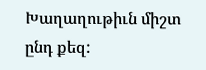Խաղաղութիւն միշտ ընդ քեզ: